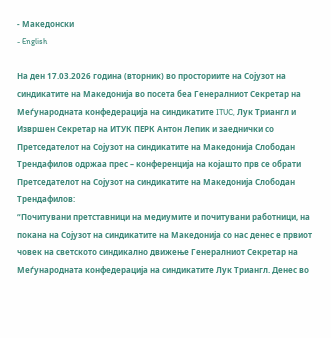- Македонски
- English

На ден 17.03.2026 година (вторник) во просториите на Сојузот на синдикатите на Македонија во посета беа Генералниот Секретар на Меѓународната конфедерација на синдикатите ITUC, Лук Триангл и Извршен Секретар на ИТУК ПЕРК Антон Лепик и заеднички со Претседателот на Сојузот на синдикатите на Македонија Слободан Трендафилов одржаа прес – конференција на којашто прв се обрати Претседателот на Сојузот на синдикатите на Македонија Слободан Трендафилов:
“Почитувани претставници на медиумите и почитувани работници, на покана на Сојузот на синдикатите на Македонија со нас денес е првиот човек на светското синдикално движење Генералниот Секретар на Меѓународната конфедерација на синдикатите Лук Триангл. Денес во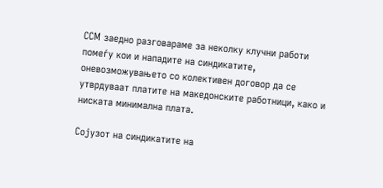ССМ заедно разговараме за неколку клучни работи помеѓу кои и нападите на синдикатите, оневозможувањето со колективен договор да се утврдуваат платите на македонските работници, како и ниската минимална плата.

Сојузот на синдикатите на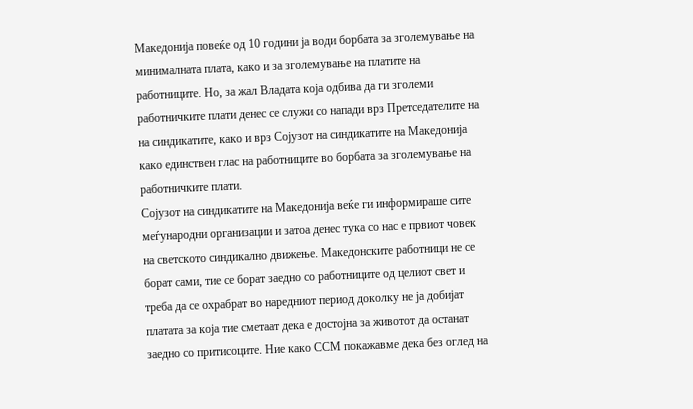Македонија повеќе од 10 години ја води борбата за зголемување на минималната плата, како и за зголемување на платите на работниците. Но, за жал Владата која одбива да ги зголеми работничките плати денес се служи со напади врз Претседателите на на синдикатите, како и врз Сојузот на синдикатите на Македонија како единствен глас на работниците во борбата за зголемување на работничките плати.
Сојузот на синдикатите на Македонија веќе ги информираше сите меѓународни организации и затоа денес тука со нас е првиот човек на светското синдикално движење. Македонските работници не се борат сами, тие се борат заедно со работниците од целиот свет и треба да се охрабрат во наредниот период доколку не ја добијат платата за која тие сметаат дека е достојна за животот да останат заедно со притисоците. Ние како ССМ покажавме дека без оглед на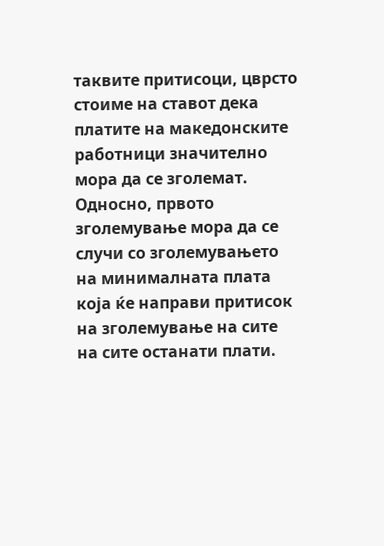таквите притисоци, цврсто стоиме на ставот дека платите на македонските работници значително мора да се зголемат. Односно, првото зголемување мора да се случи со зголемувањето на минималната плата која ќе направи притисок на зголемување на сите на сите останати плати.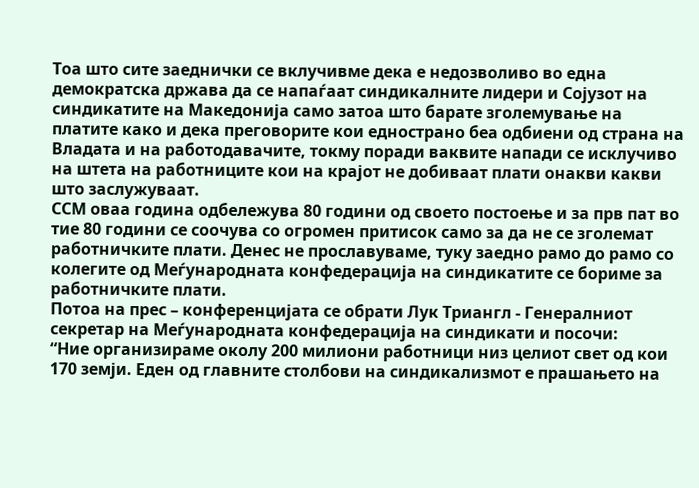Тоа што сите заеднички се вклучивме дека е недозволиво во една демократска држава да се напаѓаат синдикалните лидери и Сојузот на синдикатите на Македонија само затоа што барате зголемување на платите како и дека преговорите кои еднострано беа одбиени од страна на Владата и на работодавачите, токму поради ваквите напади се исклучиво на штета на работниците кои на крајот не добиваат плати онакви какви што заслужуваат.
ССМ оваа година одбележува 80 години од своето постоење и за прв пат во тие 80 години се соочува со огромен притисок само за да не се зголемат работничките плати. Денес не прославуваме, туку заедно рамо до рамо со колегите од Меѓународната конфедерација на синдикатите се бориме за работничките плати.
Потоа на прес – конференцијата се обрати Лук Триангл - Генералниот секретар на Меѓународната конфедерација на синдикати и посочи:
“Ние организираме околу 200 милиони работници низ целиот свет од кои 170 земји. Еден од главните столбови на синдикализмот е прашањето на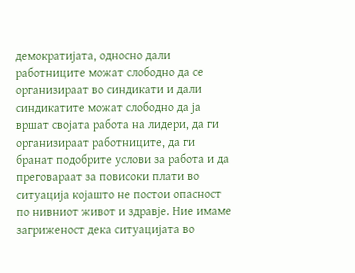демократијата, односно дали работниците можат слободно да се организираат во синдикати и дали синдикатите можат слободно да ја вршат својата работа на лидери, да ги организираат работниците, да ги бранат подобрите услови за работа и да преговараат за повисоки плати во ситуација којашто не постои опасност по нивниот живот и здравје. Ние имаме загриженост дека ситуацијата во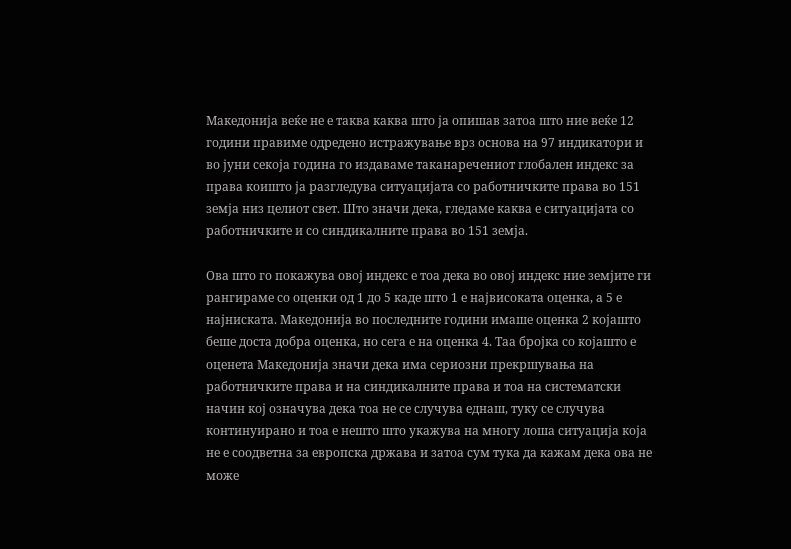Македонија веќе не е таква каква што ја опишав затоа што ние веќе 12 години правиме одредено истражување врз основа на 97 индикатори и во јуни секоја година го издаваме таканаречениот глобален индекс за права коишто ја разгледува ситуацијата со работничките права во 151 земја низ целиот свет. Што значи дека, гледаме каква е ситуацијата со работничките и со синдикалните права во 151 земја.

Ова што го покажува овој индекс е тоа дека во овој индекс ние земјите ги рангираме со оценки од 1 до 5 каде што 1 е највисоката оценка, а 5 е најниската. Македонија во последните години имаше оценка 2 којашто беше доста добра оценка, но сега е на оценка 4. Таа бројка со којашто е оценета Македонија значи дека има сериозни прекршувања на работничките права и на синдикалните права и тоа на систематски начин кој означува дека тоа не се случува еднаш, туку се случува континуирано и тоа е нешто што укажува на многу лоша ситуација која не е соодветна за европска држава и затоа сум тука да кажам дека ова не може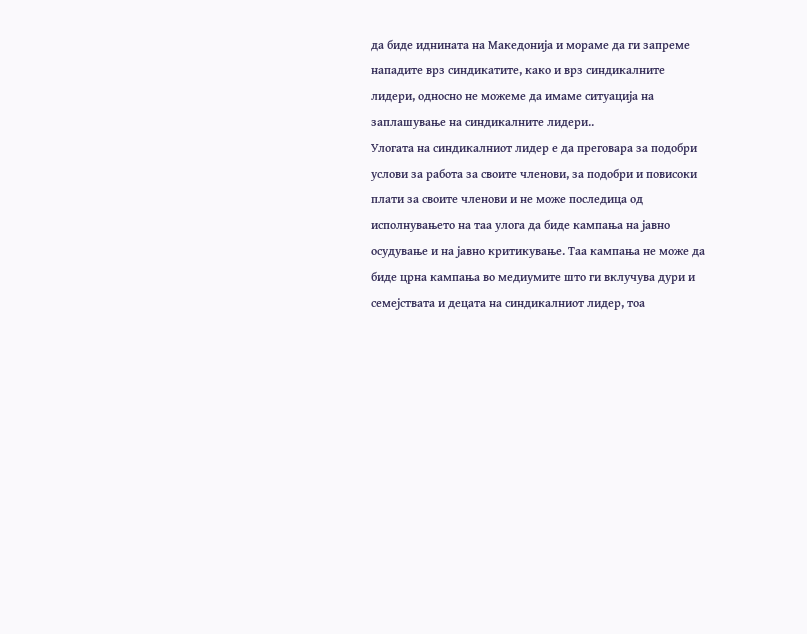да биде иднината на Македонија и мораме да ги запреме нападите врз синдикатите, како и врз синдикалните лидери, односно не можеме да имаме ситуација на заплашување на синдикалните лидери..
Улогата на синдикалниот лидер е да преговара за подобри услови за работа за своите членови, за подобри и повисоки плати за своите членови и не може последица од исполнувањето на таа улога да биде кампања на јавно осудување и на јавно критикување. Таа кампања не може да биде црна кампања во медиумите што ги вклучува дури и семејствата и децата на синдикалниот лидер, тоа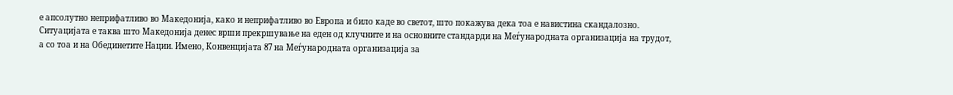е апсолутно неприфатливо во Македонија, како и неприфатливо во Европа и било каде во светот, што покажува дека тоа е навистина скандалозно.
Ситуацијата е таква што Македонија денес врши прекршување на еден од клучните и на основните стандарди на Меѓународната организација на трудот, а со тоа и на Обединетите Нации. Имено, Конвенцијата 87 на Меѓународната организација за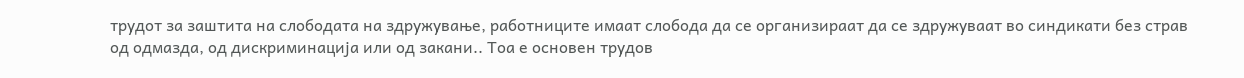трудот за заштита на слободата на здружување, работниците имаат слобода да се организираат да се здружуваат во синдикати без страв од одмазда, од дискриминација или од закани.. Тоа е основен трудов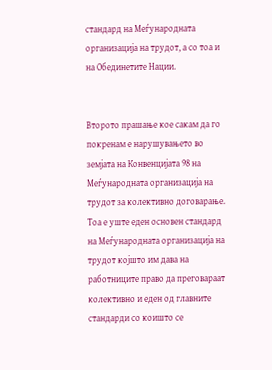стандард на Меѓународната организација на трудот, а со тоа и на Обединетите Нации.


Второто прашање кое сакам да го покренам е нарушувањето во земјата на Конвенцијата 98 на Меѓународната организација на трудот за колективно договарање. Тоа е уште еден основен стандард на Меѓународната организација на трудот којшто им дава на работниците право да преговараат колективно и еден од главните стандарди со коишто се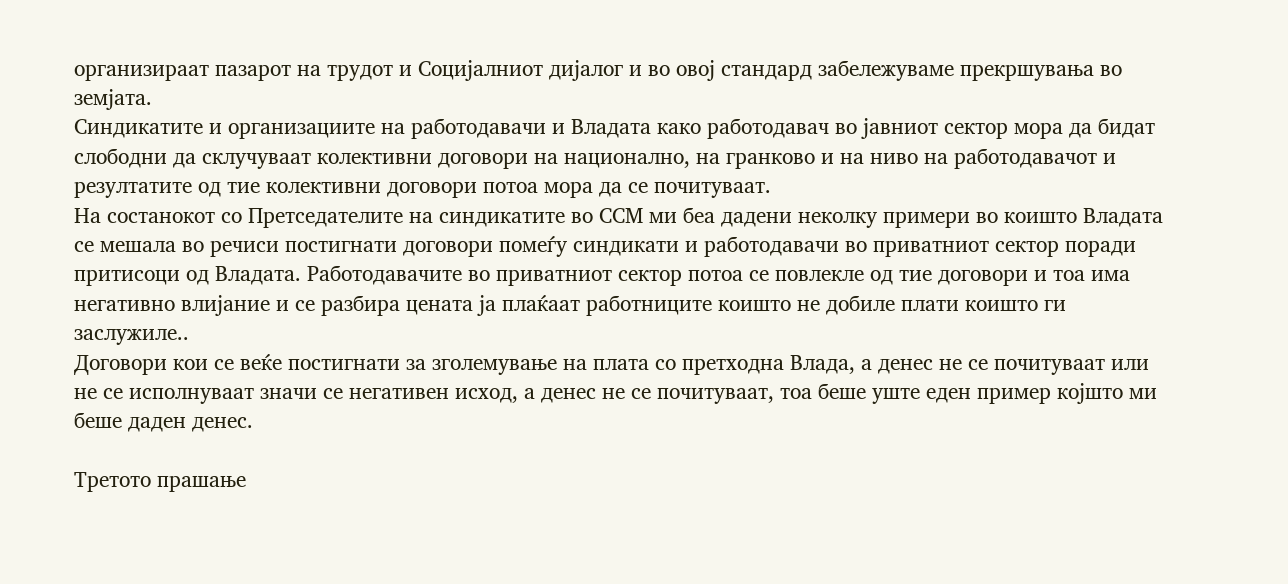организираат пазарот на трудот и Социјалниот дијалог и во овој стандард забележуваме прекршувања во земјата.
Синдикатите и организациите на работодавачи и Владата како работодавач во јавниот сектор мора да бидат слободни да склучуваат колективни договори на национално, на гранково и на ниво на работодавачот и резултатите од тие колективни договори потоа мора да се почитуваат.
На состанокот со Претседателите на синдикатите во ССМ ми беа дадени неколку примери во коишто Владата се мешала во речиси постигнати договори помеѓу синдикати и работодавачи во приватниот сектор поради притисоци од Владата. Работодавачите во приватниот сектор потоа се повлекле од тие договори и тоа има негативно влијание и се разбира цената ја плаќаат работниците коишто не добиле плати коишто ги заслужиле..
Договори кои се веќе постигнати за зголемување на плата со претходна Влада, а денес не се почитуваат или не се исполнуваат значи се негативен исход, а денес не се почитуваат, тоа беше уште еден пример којшто ми беше даден денес.

Третото прашање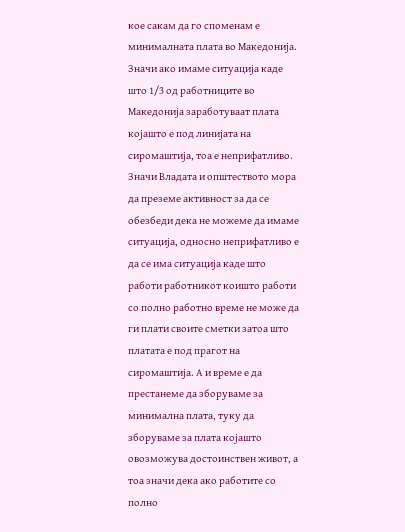кое сакам да го споменам е минималната плата во Македонија. Значи ако имаме ситуација каде што 1/3 од работниците во Македонија заработуваат плата којашто е под линијата на сиромаштија, тоа е неприфатливо. Значи Владата и општеството мора да преземе активност за да се обезбеди дека не можеме да имаме ситуација, односно неприфатливо е да се има ситуација каде што работи работникот коишто работи со полно работно време не може да ги плати своите сметки затоа што платата е под прагот на сиромаштија. А и време е да престанеме да зборуваме за минимална плата, туку да зборуваме за плата којашто овозможува достоинствен живот, а тоа значи дека ако работите со полно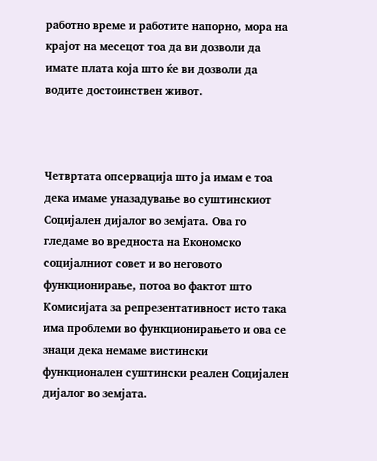работно време и работите напорно, мора на крајот на месецот тоа да ви дозволи да имате плата која што ќе ви дозволи да водите достоинствен живот.



Четвртата опсервација што ја имам е тоа дека имаме уназадување во суштинскиот Социјален дијалог во земјата. Ова го гледаме во вредноста на Економско социјалниот совет и во неговото функционирање, потоа во фактот што Комисијата за репрезентативност исто така има проблеми во функционирањето и ова се знаци дека немаме вистински функционален суштински реален Социјален дијалог во земјата.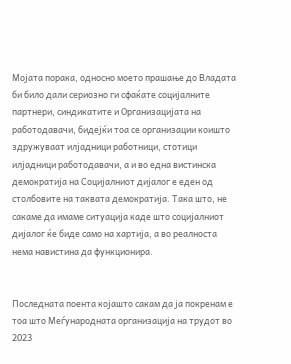Мојата порака, односно моето прашање до Владата би било дали сериозно ги сфаќате социјалните партнери, синдикатите и Организацијата на работодавачи, бидејќи тоа се организации коишто здружуваат илјадници работници, стотици илјадници работодавачи, а и во една вистинска демократија на Социјалниот дијалог е еден од столбовите на таквата демократија. Така што, не сакаме да имаме ситуација каде што социјалниот дијалог ќе биде само на хартија, а во реалноста нема навистина да функционира.


Последната поента којашто сакам да ја покренам е тоа што Меѓународната организација на трудот во 2023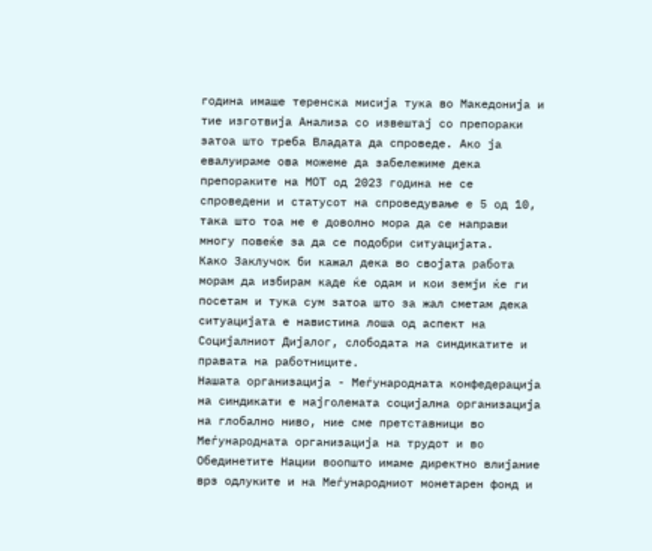година имаше теренска мисија тука во Македонија и тие изготвија Анализа со извештај со препораки затоа што треба Владата да спроведе. Ако ја евалуираме ова можеме да забележиме дека препораките на МОТ од 2023 година не се спроведени и статусот на спроведување е 5 од 10, така што тоа не е доволно мора да се направи многу повеќе за да се подобри ситуацијата.
Како Заклучок би кажал дека во својата работа морам да избирам каде ќе одам и кои земји ќе ги посетам и тука сум затоа што за жал сметам дека ситуацијата е навистина лоша од аспект на Социјалниот Дијалог, слободата на синдикатите и правата на работниците.
Нашата организација - Меѓународната конфедерација на синдикати е најголемата социјална организација на глобално ниво, ние сме претставници во Меѓународната организација на трудот и во Обединетите Нации воопшто имаме директно влијание врз одлуките и на Меѓународниот монетарен фонд и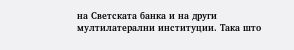на Светската банка и на други мултилатерални институции. Така што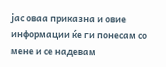јас оваа приказна и овие информации ќе ги понесам со мене и се надевам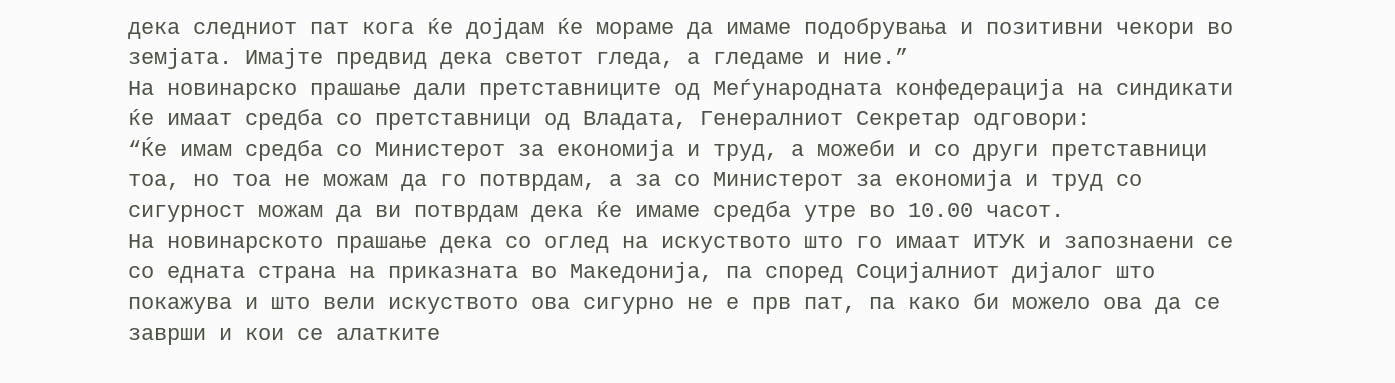дека следниот пат кога ќе дојдам ќе мораме да имаме подобрувања и позитивни чекори во земјата. Имајте предвид дека светот гледа, а гледаме и ние.”
На новинарско прашање дали претставниците од Меѓународната конфедерација на синдикати ќе имаат средба со претставници од Владата, Генералниот Секретар одговори:
“Ќе имам средба со Министерот за економија и труд, а можеби и со други претставници тоа, но тоа не можам да го потврдам, а за со Министерот за економија и труд со сигурност можам да ви потврдам дека ќе имаме средба утре во 10.00 часот.
На новинарското прашање дека со оглед на искуството што го имаат ИТУК и запознаени се со едната страна на приказната во Македонија, па според Социјалниот дијалог што покажува и што вели искуството ова сигурно не е прв пат, па како би можело ова да се заврши и кои се алатките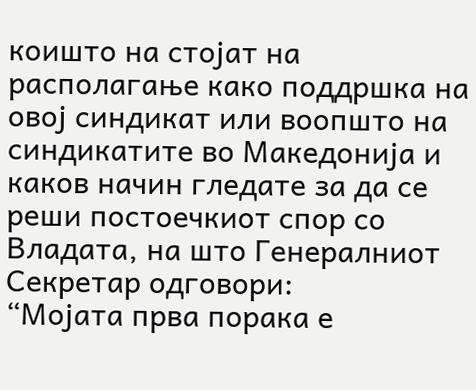коишто на стојат на располагање како поддршка на овој синдикат или воопшто на синдикатите во Македонија и каков начин гледате за да се реши постоечкиот спор со Владата, на што Генералниот Секретар одговори:
“Мојата прва порака е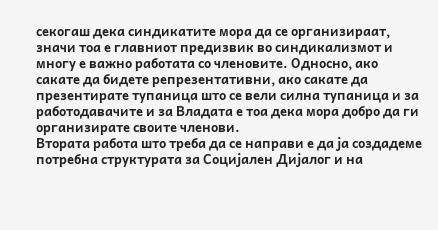секогаш дека синдикатите мора да се организираат, значи тоа е главниот предизвик во синдикализмот и многу е важно работата со членовите. Односно, ако сакате да бидете репрезентативни, ако сакате да презентирате тупаница што се вели силна тупаница и за работодавачите и за Владата е тоа дека мора добро да ги организирате своите членови.
Втората работа што треба да се направи е да ја создадеме потребна структурата за Социјален Дијалог и на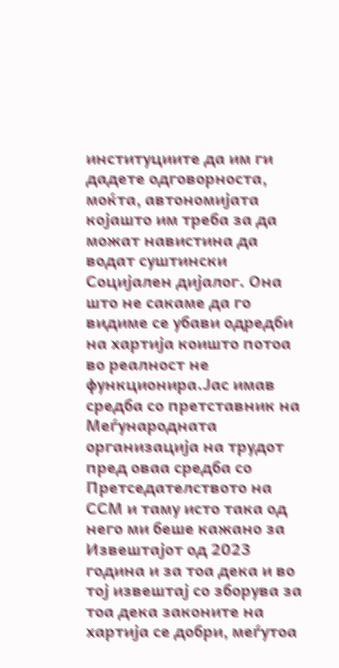институциите да им ги дадете одговорноста, моќта, автономијата којашто им треба за да можат навистина да водат суштински Социјален дијалог. Она што не сакаме да го видиме се убави одредби на хартија коишто потоа во реалност не функционира.Јас имав средба со претставник на Меѓународната организација на трудот пред оваа средба со Претседателството на ССМ и таму исто така од него ми беше кажано за Извештајот од 2023 година и за тоа дека и во тој извештај со зборува за тоа дека законите на хартија се добри, меѓутоа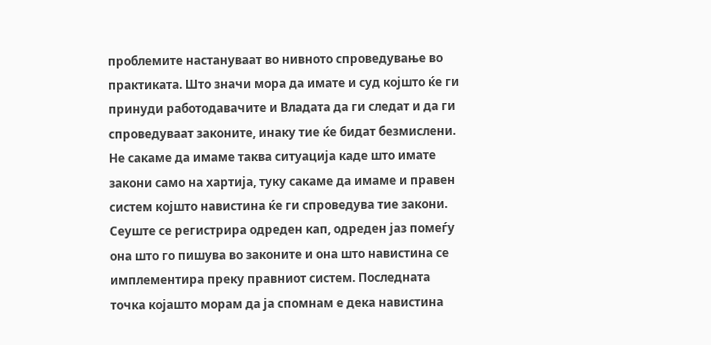проблемите настануваат во нивното спроведување во практиката. Што значи мора да имате и суд којшто ќе ги принуди работодавачите и Владата да ги следат и да ги спроведуваат законите, инаку тие ќе бидат безмислени. Не сакаме да имаме таква ситуација каде што имате закони само на хартија, туку сакаме да имаме и правен систем којшто навистина ќе ги спроведува тие закони. Сеуште се регистрира одреден кап, одреден јаз помеѓу она што го пишува во законите и она што навистина се имплементира преку правниот систем. Последната точка којашто морам да ја спомнам е дека навистина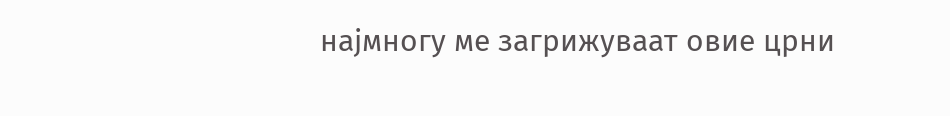најмногу ме загрижуваат овие црни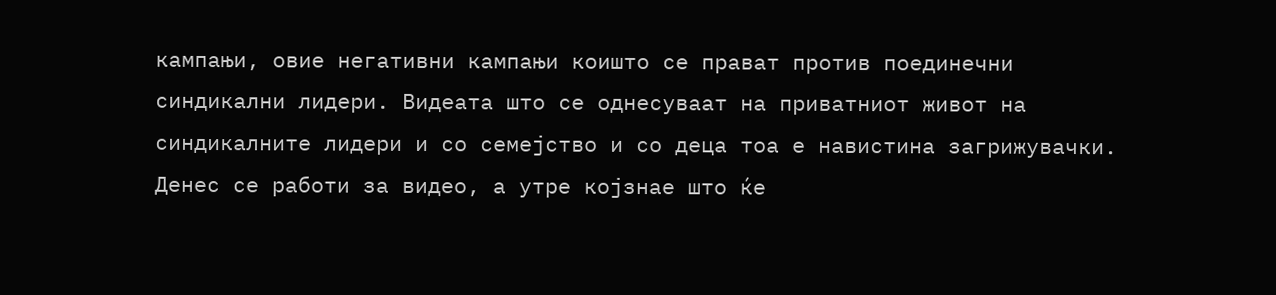кампањи, овие негативни кампањи коишто се прават против поединечни синдикални лидери. Видеата што се однесуваат на приватниот живот на синдикалните лидери и со семејство и со деца тоа е навистина загрижувачки. Денес се работи за видео, а утре којзнае што ќе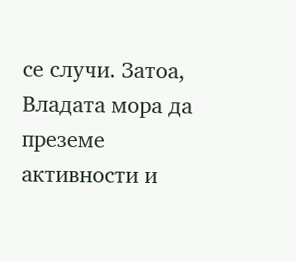се случи. Затоа, Владата мора да преземе активности и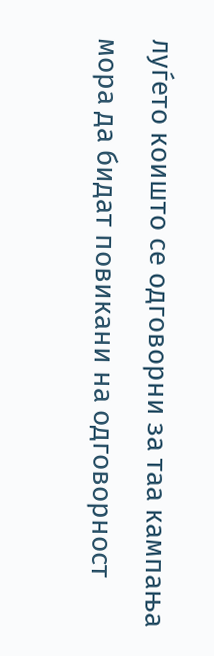луѓето коишто се одговорни за таа кампања мора да бидат повикани на одговорност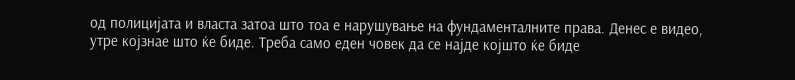од полицијата и власта затоа што тоа е нарушување на фундаменталните права. Денес е видео, утре којзнае што ќе биде. Треба само еден човек да се најде којшто ќе биде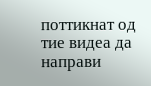поттикнат од тие видеа да направи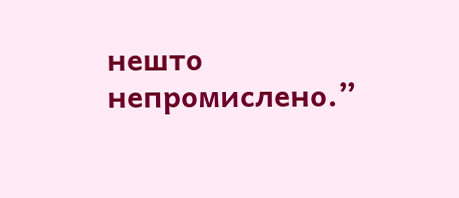нешто непромислено.”